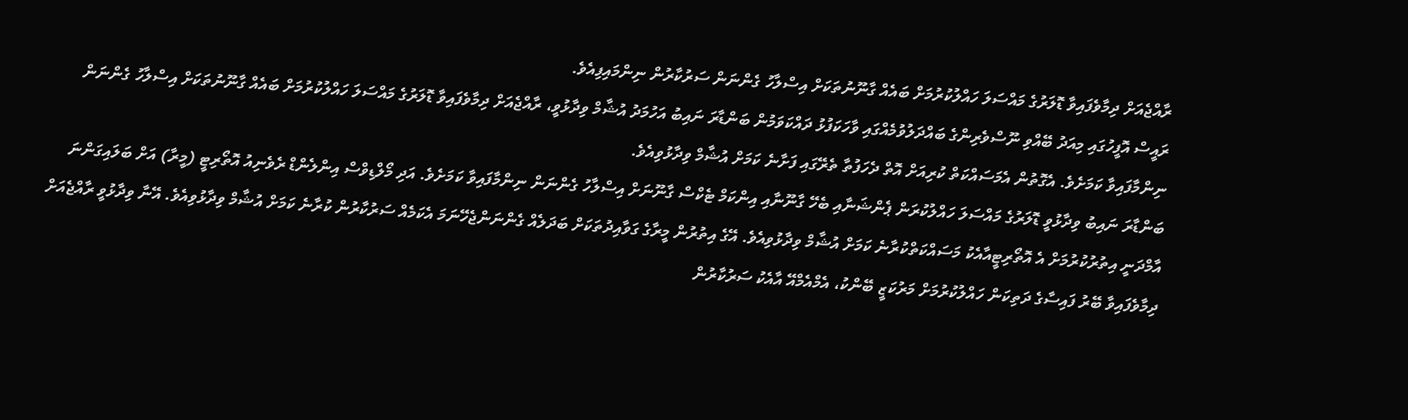ރާއްޖެއަށް ދިމާވެފައިވާ ޑޮލަރުގެ މައްސަލަ ހައްލުކުރުމަށް ބައެއް ގާނޫނުތަކަށް އިސްލާހު ގެންނަން ސަރުކާރުން ނިންމައިފިއެވެ.
ރައީސް އޮފީހުގައި މިއަދު ބޭއްވި ނޫސްވެރިންގެ ބައްދަލުވުމެއްގައި ވާހަކަފުޅު ދައްކަވަމުން ބަންޑާރަ ނައިބު އަހުމަދު އުޝާމް ވިދާޅުވީ، ރާއްޖެއަށް ދިމާވެފައިވާ ޑޮލަރުގެ މައްސަލަ ހައްލުކުރުމަށް ބައެއް ގާނޫނުތަކަށް އިސްލާހު ގެންނަން ނިންމާފައިވާ ކަމަށެވެ. އެގޮތުން އެމަސައްކަތް ކުރިއަށް އޮތް ދެހަފުތާ ތެރޭގައި ފަށާނެ ކަމަށް އުޝާމް ވިދާޅުވިއެވެ.
ބަންޑާރަ ނައިބު ވިދާޅުވީ ޑޮލަރުގެ މައްސަލަ ހައްލުކުރަން ޕެންޝަނާއި ބެހޭ ގާނޫނާއި އިންކަމް ޓެކްސް ގާނޫނަށް އިސްލާހު ގެންނަން ނިންމާފައިވާ ކަމަށެވެ. އަދި މޯލްޑިވްސް އިންލެންޑް ރެވެނިއު އޮތޯރިޓީ (މީރާ) އަށް ބަލައިގަންނަ އާމްދަނީ އިތުރުކުރުމަށް އެ އޮތޯރިޓީއާއެކު މަސައްކަތްކުރާނެ ކަމަށް އުޝާމް ވިދާޅުވިއެވެ. އޭގެ އިތުރުން މީރާގެ ގަވާއިދުތަކަށް ބަދަލެއް ގެންނަންޖެހޭނަމަ އެކަމެއް ސަރުކާރުން ކުރާނެ ކަމަށް އުޝާމް ވިދާޅުވިއެވެ. އޭނާ ވިދާޅުވީ ރާއްޖެއަށް ދިމާވެފައިވާ ބޭރު ފައިސާގެ ދަތިކަން ހައްލުކުރުމަށް މަރުކަޒީ ބޭންކު، އެމްއެމްއޭ އާއެކު ސަރުކާރުން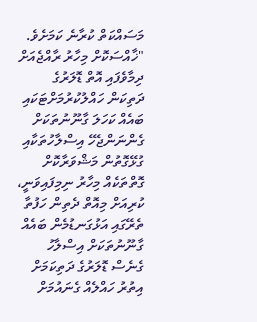މަސައްކަތް ކުރާނެ ކަމަށެވެ.
"ޚާއްސަކޮށް މިހާރު ރާއްޖެއަށް ދިމާވެފައި އޮތް ޑޮލަރުގެ ދަތިކަން ހައްލުކުރުމަށްޓަކައި ބައެއް ކަހަލަ ގާނޫނުތަކަށް ގެންނަންޖެހޭ އިސްލާހުތަކާއި ގުޅޭގޮތުން މަޝްވަރާކޮށް ގޮތްތަކެއް މިހާރު ނިމިފައިވަނީ، ކުރިއަށް މިއޮތް ދެތިން ހަފުތާ ތެރޭގައި އަޅުގަނޑުމެން ބައެއް ގާނޫނުތަކަށް އިސްލާހު ގެނެސް ޑޮލަރުގެ ދަތިކަމަށް އިތުރު ހައްލެއް ގެނައުމަށް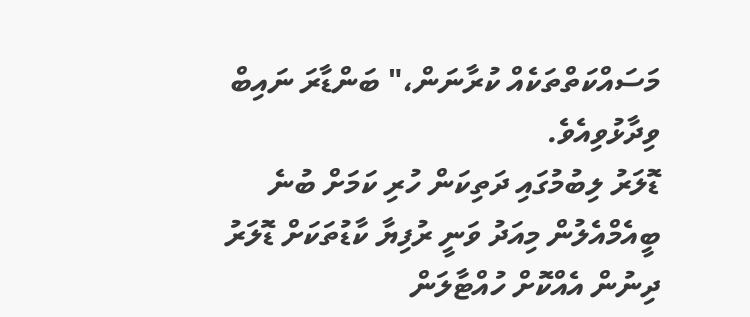މަސައްކަތްތަކެއް ކުރާނަން،" ބަންޑާރަ ނައިބް ވިދާޅުވިއެވެ.
ޑޮލަރު ލިބުމުގައި ދަތިކަން ހުރި ކަމަށް ބުނެ ބީއެމްއެލުން މިއަދު ވަނީ ރުފިޔާ ކާޑުތަކަށް ޑޮލަރު ދިނުން އެއްކޮށް ހުއްޓާލަން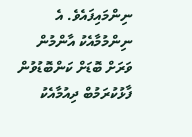ނިންމައިފައެވެ. އެ ނިންމުމާއެކު އާންމުން ވަރަށް ބޮޑަށް ކަންބޮޑުވުން ފާޅުކުރަމުބް ދިއުމާއެކު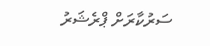ސަރުކާރަށް ޕްރެޝަރު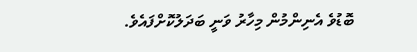ބޮޑުވެ އެނިންމުން މިހާރު ވަނީ ބަދަލުކޮށްފައެވެ.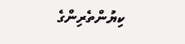ކިޔުންތެރިންގެ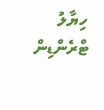ހިޔާލު
ޓްރެންޑިން